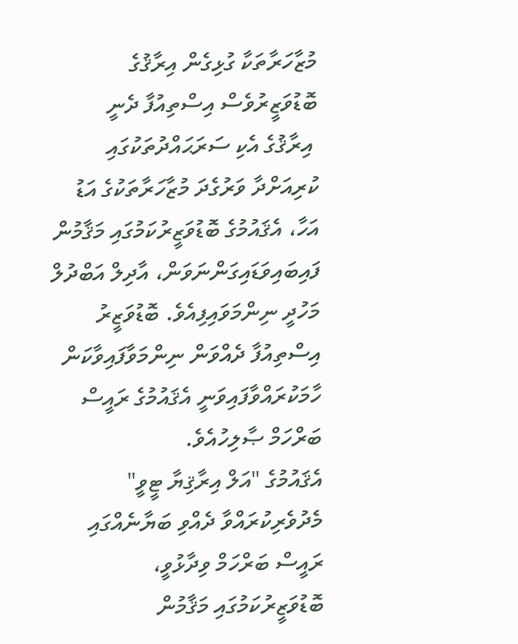މުޒާހަރާތަކާ ގުޅިގެން އިރާޤުގެ ބޮޑުވަޒީރުވެސް އިސްތިއުފާ ދެނީ
 އިރާޤުގެ އެކި ސަރަޙައްދުތަކުގައި ކުރިއަށްދާ ވަރުގެދަ މުޒާހަރާތަކުގެ އަޑު އަހާ، އެޤައުމުގެ ބޮޑުވަޒީރުކަމުގައި މަޤާމުން ފައިބައިވަޑައިގަންނަވަން، އާދިލް އަބްދުލް މަހުދީ ނިންމަވައިފިއެވެ. ބޮޑުވަޒީރު އިސްތިއުފާ ދެއްވަން ނިންމަވާފައިވާކަން ހާމަކުރައްވާފައިވަނީ އެޤައުމުގެ ރައީސް ބަރްހަމް ޞާލިހުއެވެ.
އެޤައުމުގެ "އަލް އިރާޤިޔާ ޓީވީ" މެދުވެރިކުރައްވާ ދެއްވި ބަޔާނެއްގައި ރައީސް ބަރްހަމް ވިދާޅުވީ، ބޮޑުވަޒީރުކަމުގައި މަޤާމުން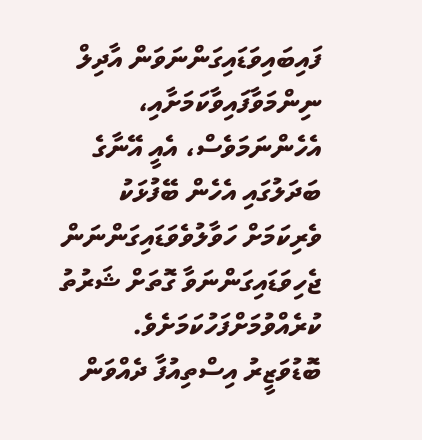ފައިބައިވަޑައިގަންނަވަން އާދިލް ނިންމަވާފައިވާކަމަށާއި، އެހެންނަމަވެސް، އެއީ އޭނާގެ ބަދަލުގައި އެހެން ބޭފުޅަކު ވެރިކަމަށް ހަވާލުވެވަޑައިގަންނަން ޖެހިވަޑައިގަންނަވާ ގޮތަށް ޝަރުތު ކުރެއްވުމަށްފަހުކަމަށެވެ.
ބޮޑުވަޒީރު އިސްތިއުފާ ދެއްވަން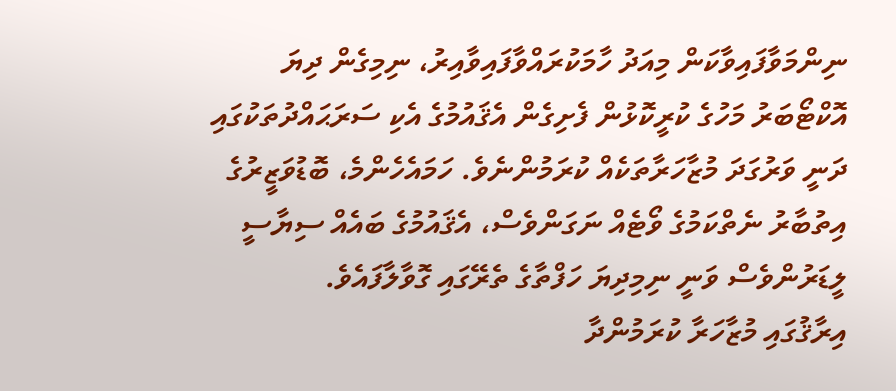ނިންމަވާފައިވާކަން މިއަދު ހާމަކުރައްވާފައިވާއިރު، ނިމިގެން ދިޔަ އޮކްޓޯބަރު މަހުގެ ކުރީކޮޅުން ފެށިގެން އެޤައުމުގެ އެކި ސަރަޙައްދުތަކުގައި ދަނީ ވަރުގަދަ މުޒާހަރާތަކެއް ކުރަމުންނެވެ. ހަމައެހެންމެ، ބޮޑުވަޒީރުގެ އިތުބާރު ނެތްކަމުގެ ވޯޓެއް ނަގަންވެސް، އެޤައުމުގެ ބައެއް ސިޔާސީ ލީޑަރުންވެސް ވަނީ ނިމިދިޔަ ހަފްތާގެ ތެރޭގައި ގޮވާލާފައެވެ.
އިރާޤުގައި މުޒާހަރާ ކުރަމުންދާ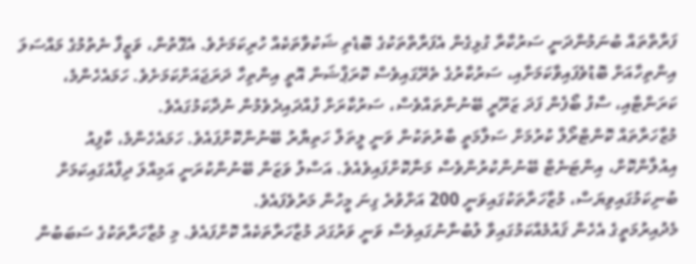ފަރާތްތައް ބުނަމުންދަނީ ސަރުކާރާ ގުޅިގެން އެފަރާތްތަކުގެ ބޮޑެތި ޝަކުވާތަކެއް ހުރިކަމަށެވެ. އެގޮތުން، ވަޒީފާ ނެތުމުގެ މައްސަލަ އިންތިހާއަށް ބޮޑުވެފައިވާކަމަށާއި، ސަރުކާރުގެ ތެރޭގައިވެސް ކޮރަޕްޝަން އޮތީ އިންތިހާ ދަރަޖައަށްކަމަށެވެ. ހަމައެހެންމެ، ކަރަންޓާއި، ސާފު ބޯފެން ފަދަ ޒަރޫރީ ބޭނުންތައްވެސް، ސަރުކާރަށް ފުއްދައިދެވެމުން ނުދާކަމުގައެވެ.
މުޒާހަރާތައް ކޮންޓްރޯލް ކުރުމަށް ސަލާމަތީ ބާރުތަކުން ވަނީ ލީތަލް ހަތިޔާރު ބޭނުންކޮށްފައެވެ. ހަމައެހެންމެ، ކާފިއު އިއުލާންކޮށް، އިންޓަނެޓް ބޭނުންކުރުންވެސް މަނާކޮށްފައިވެއެވެ. އަސްލު ވަޒަން ބޭނުންކުރަނީ އަމިއްލަ ދިފާއުގައިކަމަށް ބުނިކަމުގައިވިޔަސް، މުޒާހަރާތަކުގައިވަނީ 200 އަށްވުރެ ގިނަ މީހުން މަރުވެފައެވެ.
މެދުއިރުމަތީގެ އެހެން ޤައުމެއްކަމުގައިވާ ލުބުނާނުގައިވެސް ވަނީ ވަރުގަދަ މުޒާހަރާތަކެއް ކޮށްފައެވެ. މި މުޒާހަރާތަކުގެ ސަބަބުން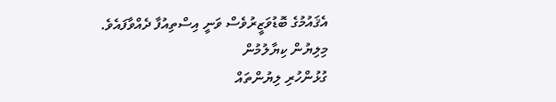އެޤައުމުގެ ބޮޑުވަޒީރުވެސް ވަނީ އިސްތިއުފާ ދެއްވާފައެވެ.
މިލިޔުން ކިޔާލުމުން
ގުޅުންހުރި ލިޔުންތައް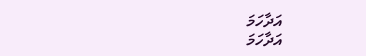އަދާހަމަ
އަދާހަމަ